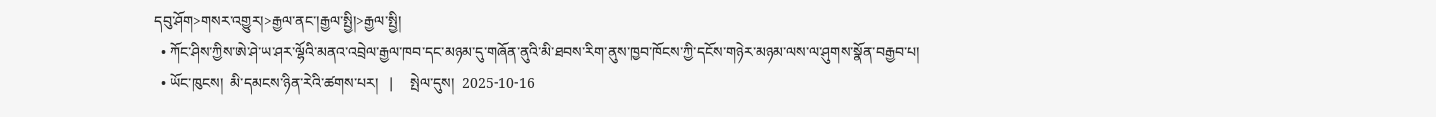དབུ་ཤོག>གསར་འགྱུར།>རྒྱལ་ནང་།རྒྱལ་སྤྱི།>རྒྱལ་སྤྱི།
  • ཀོང་ཤིས་ཀྱིས་ཨེ་ཤེ་ཡ་ཤར་ལྷོའི་མནའ་འབྲེལ་རྒྱལ་ཁབ་དང་མཉམ་དུ་གཞོན་ནུའི་མི་ཐབས་རིག་ནུས་ཁྱབ་ཁོངས་ཀྱི་དངོས་གཉེར་མཉམ་ལས་ལ་ཤུགས་སྣོན་བརྒྱབ་པ།
  • ཡོང་ཁུངས།  མི་དམངས་ཉིན་རེའི་ཚགས་པར།   |     སྤེལ་དུས།  2025-10-16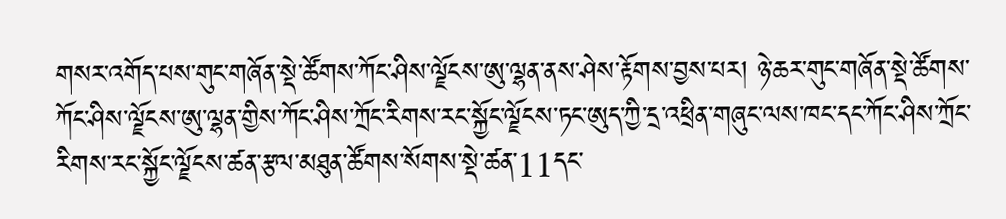གསར་འགོད་པས་གུང་གཞོན་སྡེ་ཚོགས་ཀོང་ཤིས་ལྗོངས་ཨུ་ལྷན་ནས་ཤེས་རྟོགས་བྱས་པར། ཉེ་ཆར་གུང་གཞོན་སྡེ་ཚོགས་ཀོང་ཤིས་ལྗོངས་ཨུ་ལྷན་གྱིས་ཀོང་ཤིས་ཀྲོང་རིགས་རང་སྐྱོང་ལྗོངས་ཏང་ཨུད་ཀྱི་དྲ་འཕྲིན་གཞུང་ལས་ཁང་དང་ཀོང་ཤིས་ཀྲོང་རིགས་རང་སྐྱོང་ལྗོངས་ཚན་རྩལ་མཐུན་ཚོགས་སོགས་སྡེ་ཚན་11དང་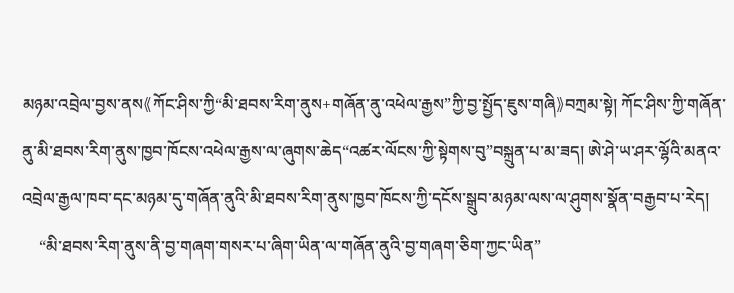མཉམ་འབྲེལ་བྱས་ནས《ཀོང་ཤིས་ཀྱི“མི་ཐབས་རིག་ནུས+གཞོན་ནུ་འཕེལ་རྒྱས”ཀྱི་བྱ་སྤྱོད་ཇུས་གཞི》བཀྲམ་སྟེ། ཀོང་ཤིས་ཀྱི་གཞོན་ནུ་མི་ཐབས་རིག་ནུས་ཁྱབ་ཁོངས་འཕེལ་རྒྱས་ལ་ཞུགས་ཆེད“འཚར་ལོངས་ཀྱི་སྟེགས་བུ”བསྐྲུན་པ་མ་ཟད། ཨེ་ཤེ་ཡ་ཤར་ལྷོའི་མནའ་འབྲེལ་རྒྱལ་ཁབ་དང་མཉམ་དུ་གཞོན་ནུའི་མི་ཐབས་རིག་ནུས་ཁྱབ་ཁོངས་ཀྱི་དངོས་སྒྲུབ་མཉམ་ལས་ལ་ཤུགས་སྣོན་བརྒྱབ་པ་རེད།
    “མི་ཐབས་རིག་ནུས་ནི་བྱ་གཞག་གསར་པ་ཞིག་ཡིན་ལ་གཞོན་ནུའི་བྱ་གཞག་ཅིག་ཀྱང་ཡིན”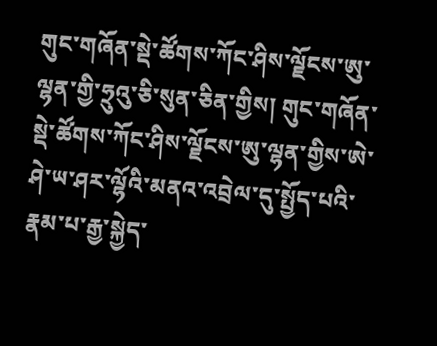གུང་གཞོན་སྡེ་ཚོགས་ཀོང་ཤིས་ལྗོངས་ཨུ་ལྷན་གྱི་ཧྲུའུ་ཅི་སུན་ཅིན་གྱིས། གུང་གཞོན་སྡེ་ཚོགས་ཀོང་ཤིས་ལྗོངས་ཨུ་ལྷན་གྱིས་ཨེ་ཤེ་ཡ་ཤར་ལྷོའི་མནའ་འབྲེལ་དུ་སྤྱོད་པའི་རྣམ་པ་རྒྱ་སྐྱེད་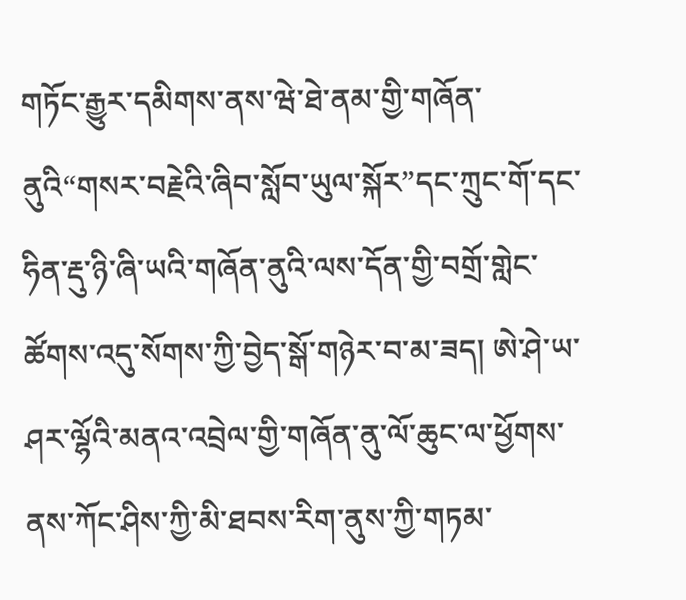གཏོང་རྒྱུར་དམིགས་ནས་ཝེ་ཐེ་ནམ་གྱི་གཞོན་ནུའི“གསར་བརྗེའི་ཞིབ་སློབ་ཡུལ་སྐོར”དང་ཀྲུང་གོ་དང་ཧིན་རྡུ་ཉི་ཞི་ཡའི་གཞོན་ནུའི་ལས་དོན་གྱི་བགྲོ་གླེང་ཚོགས་འདུ་སོགས་ཀྱི་བྱེད་སྒོ་གཉེར་བ་མ་ཟད། ཨེ་ཤེ་ཡ་ཤར་ལྷོའི་མནའ་འབྲེལ་གྱི་གཞོན་ནུ་ལོ་ཆུང་ལ་ཕྱོགས་ནས་ཀོང་ཤིས་ཀྱི་མི་ཐབས་རིག་ནུས་ཀྱི་གཏམ་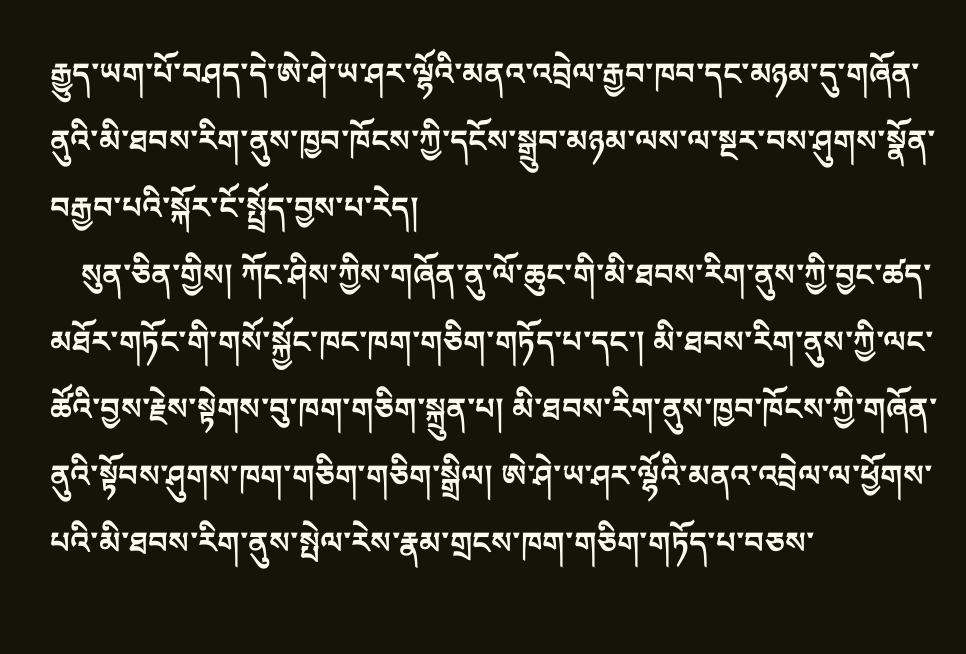རྒྱུད་ཡག་པོ་བཤད་དེ་ཨེ་ཤེ་ཡ་ཤར་ལྷོའི་མནའ་འབྲེལ་རྒྱབ་ཁབ་དང་མཉམ་དུ་གཞོན་ནུའི་མི་ཐབས་རིག་ནུས་ཁྱབ་ཁོངས་ཀྱི་དངོས་སྒྲུབ་མཉམ་ལས་ལ་སྔར་བས་ཤུགས་སྣོན་བརྒྱབ་པའི་སྐོར་ངོ་སྤྲོད་བྱས་པ་རེད།
    སུན་ཅིན་གྱིས། ཀོང་ཤིས་ཀྱིས་གཞོན་ནུ་ལོ་ཆུང་གི་མི་ཐབས་རིག་ནུས་ཀྱི་བྱང་ཚད་མཐོར་གཏོང་གི་གསོ་སྐྱོང་ཁང་ཁག་གཅིག་གཏོད་པ་དང་། མི་ཐབས་རིག་ནུས་ཀྱི་ལང་ཚོའི་བྱས་རྗེས་སྟེགས་བུ་ཁག་གཅིག་སྐྲུན་པ། མི་ཐབས་རིག་ནུས་ཁྱབ་ཁོངས་ཀྱི་གཞོན་ནུའི་སྟོབས་ཤུགས་ཁག་གཅིག་གཅིག་སྒྲིལ། ཨེ་ཤེ་ཡ་ཤར་ལྷོའི་མནའ་འབྲེལ་ལ་ཕྱོགས་པའི་མི་ཐབས་རིག་ནུས་སྤེལ་རེས་རྣམ་གྲངས་ཁག་གཅིག་གཏོད་པ་བཅས་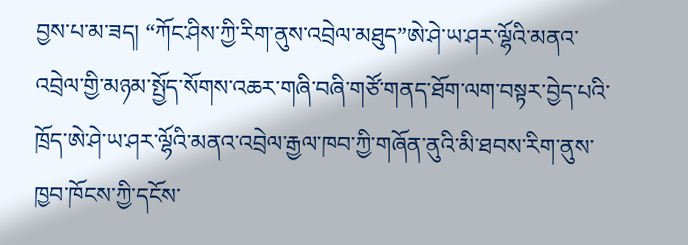བྱས་པ་མ་ཟད། “ཀོང་ཤིས་ཀྱི་རིག་ནུས་འབྲེལ་མཐུད”ཨེ་ཤེ་ཡ་ཤར་ལྷོའི་མནའ་འབྲེལ་གྱི་མཉམ་སྤྱོད་སོགས་འཆར་གཞི་བཞི་གཙོ་གནད་ཐོག་ལག་བསྟར་བྱེད་པའི་ཁྲོད་ཨེ་ཤེ་ཡ་ཤར་ལྷོའི་མནའ་འབྲེལ་རྒྱལ་ཁབ་ཀྱི་གཞོན་ནུའི་མི་ཐབས་རིག་ནུས་ཁྱབ་ཁོངས་ཀྱི་དངོས་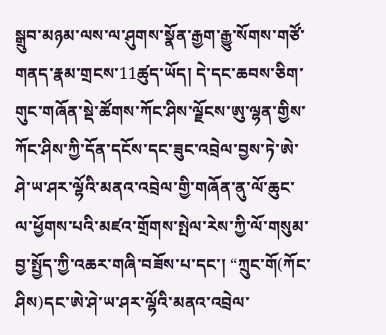སྒྲུབ་མཉམ་ལས་ལ་ཤུགས་སྣོན་རྒྱག་རྒྱུ་སོགས་གཙོ་གནད་རྣམ་གྲངས་11ཚུད་ཡོད། དེ་དང་ཆབས་ཅིག་གུང་གཞོན་སྡེ་ཚོགས་ཀོང་ཤིས་ལྗོངས་ཨུ་ལྷན་གྱིས་ཀོང་ཤིས་ཀྱི་དོན་དངོས་དང་ཟུང་འབྲེལ་བྱས་ཏེ་ཨེ་ཤེ་ཡ་ཤར་ལྷོའི་མནའ་འབྲེལ་གྱི་གཞོན་ནུ་ལོ་ཆུང་ལ་ཕྱོགས་པའི་མཛའ་གྲོགས་སྤེལ་རེས་ཀྱི་ལོ་གསུམ་བྱ་སྤྱོད་ཀྱི་འཆར་གཞི་བཟོས་པ་དང་། “ཀྲུང་གོ(ཀོང་ཤིས)དང་ཨེ་ཤེ་ཡ་ཤར་ལྷོའི་མནའ་འབྲེལ་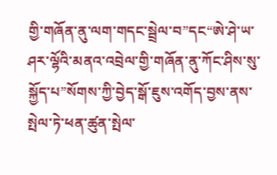གྱི་གཞོན་ནུ་ལག་གདང་སྦྲེལ་བ”དང“ཨེ་ཤེ་ཡ་ཤར་ལྷོའི་མནའ་འབྲེལ་གྱི་གཞོན་ནུ་ཀོང་ཤིས་སུ་སྐྱོད་པ”སོགས་ཀྱི་བྱེད་སྒོ་ཇུས་འགོད་བྱས་ནས་སྤེལ་ཏེ་ཕན་ཚུན་སྤེལ་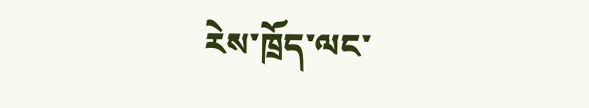རེས་ཁྲོད་ལང་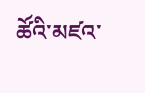ཚོའི་མཛའ་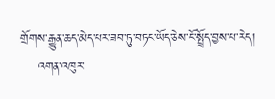གྲོགས་རྒྱུན་ཆད་མེད་པར་ཟབ་ཏུ་བཏང་ཡོད་ཅེས་ངོ་སྤྲོད་བྱས་པ་རེད།
    འགན་འཁུར་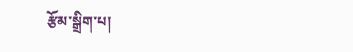རྩོམ་སྒྲིག་པ།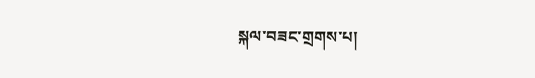སྐལ་བཟང་གྲགས་པ།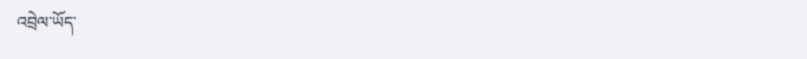འབྲེལ་ཡོད་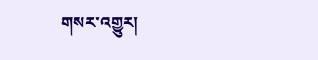གསར་འགྱུར།